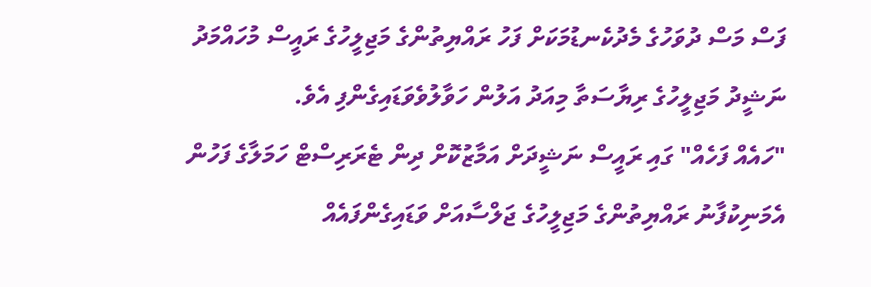ފަސް މަސް ދުވަހުގެ މެދުކެނޑުމަކަށް ފަހު ރައްޔިތުންގެ މަޖިލީހުގެ ރައީސް މުހައްމަދު ނަޝީދު މަޖިލީހުގެ ރިޔާސަތާ މިއަދު އަލުން ހަވާލުވެވަޑައިގެންފި އެވެ.
"ހައެއް ފަހެއް" ގައި ރައީސް ނަޝީދަށް އަމާޒުކޮށް ދިން ޓެރަރިސްޓް ހަމަލާގެ ފަހުން އެމަނިކުފާނު ރައްޔިތުންގެ މަޖިލީހުގެ ޖަލްސާއަށް ވަޑައިގެންފައެއް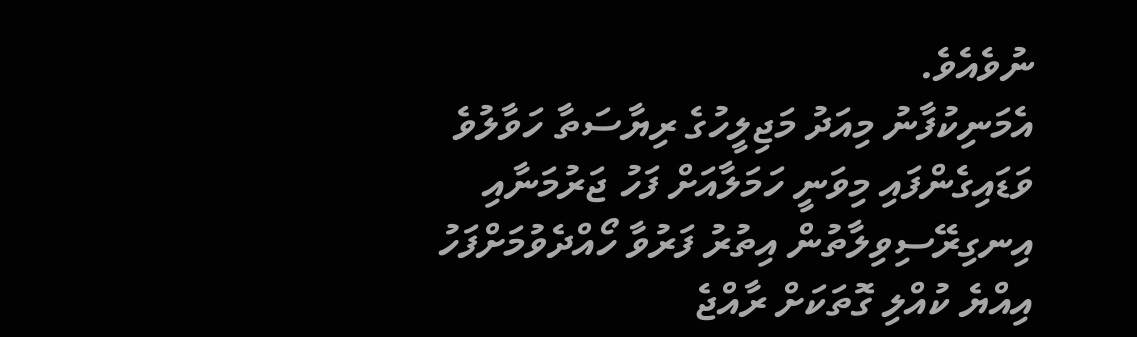ނުވެއެވެ.
އެމަނިކުފާނު މިއަދު މަޖިލީހުގެ ރިޔާސަތާ ހަވާލުވެ ވަޑައިގެންފައި މިވަނީ ހަމަލާއަށް ފަހު ޖަރުމަނާއި އިނގިރޭސިވިލާތުން އިތުރު ފަރުވާ ހޯއްދެވުމަށްފަހު އިއްޔެ ކުއްލި ގޮތަކަށް ރާއްޖެ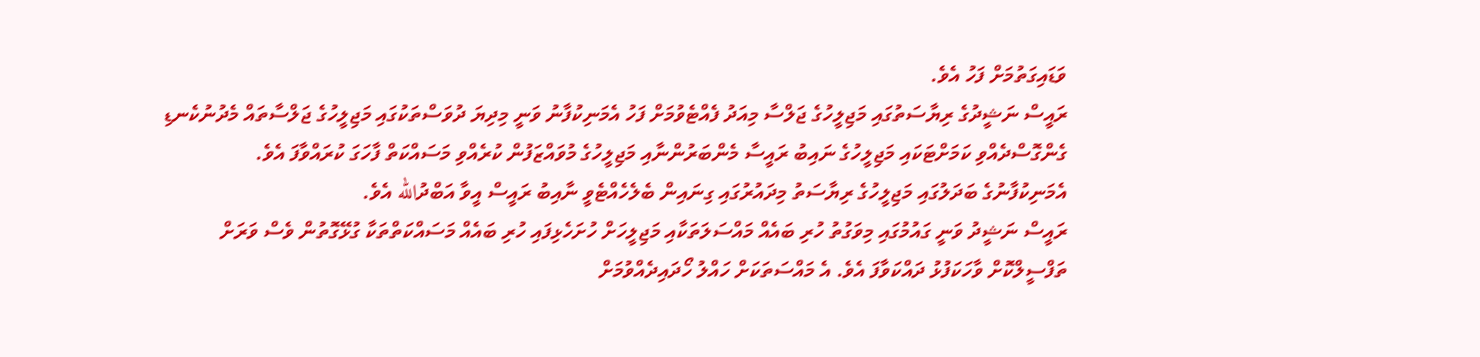ވަޑައިގަތުމަށް ފަހު އެވެ.
ރައީސް ނަޝީދުގެ ރިޔާސަތުގައި މަޖިލީހުގެ ޖަލްސާ މިއަދު ފެއްޓެވުމަށް ފަހު އެމަނިކުފާނު ވަނީ މިދިޔަ ދުވަސްތަކުގައި މަޖިލީހުގެ ޖަލްސާތައް މެދުނުކެނޑި ގެންގޮސްދެއްވި ކަމަށްޓަކައި މަޖިލީހުގެ ނައިބު ރައީސާ މެންބަރުންނާއި މަޖިލީހުގެ މުވައްޒަފުން ކުރެއްވި މަސައްކަތް ފާހަގަ ކުރައްވާފަ އެވެ.
އެމަނިކުފާނުގެ ބަދަލުގައި މަޖިލީހުގެ ރިޔާސަތު މިދައުރުގައި ގިނައިން ބެލެހެއްޓެވީ ނާއިބު ރައީސް އީވާ އަބްދުالله އެވެ.
ރައީސް ނަޝީދު ވަނީ ގައުމުގައި މިވަގުތު ހުރި ބައެއް މައްސަލަތަކާއި މަޖިލީހަށް ހުށަހެޅިފައި ހުރި ބައެއް މަސައްކަތްތަކާ ގުޅޭގޮތުން ވެސް ވަރަށް ތަފްސީލްކޮށް ވާހަކަފުޅު ދައްކަވާފަ އެވެ. އެ މައްސަތަކަށް ހައްލު ހޯދައިދެއްވުމަށް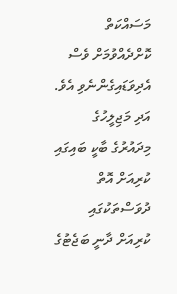މަސައްކަތް ކޮށްދެއްވުމަށް ވެސް އެދިވަޑައިގެންނެވި އެވެ. އަދި މަޖިލީހުގެ މިދައުރުގެ ބާކީ ބައިގައި ކުރިއަށް އޮތް ދުވަސްތަކުގައި ކުރިއަށް ދާނީ ބަޖެޓުގެ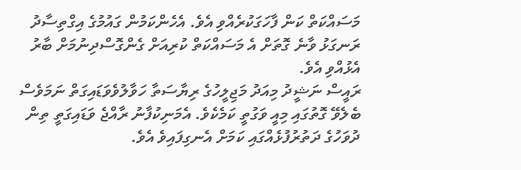މަސައްކަތް ކަން ފާހަގަކުރެއްވި އެވެ. އެހެންކަމުން ގައުމުގެ އިގްތިސާދު ރަނގަޅު ވާނެ ގޮތަށް އެ މަސައްކަތް ކުރިއަށް ގެންގޮސްދިނުމަށް ބާރު އެޅުއްވި އެވެ.
ރައީސް ނަޝީދު މިއަދު މަޖިލީހުގެ ރިޔާސަތާ ހަވާލުވެވަޑައިގަތް ނަމަވެސް ބެލެވޭ ގޮތުގައި މިއީ ވަގުތީ ކަމެކެވެ. އެމަނިކުފާނު ރާއްޖެ ވަޑައިގަތީ ތިން ދުވަހުގެ ދަތުރުފުޅެއްގައި ކަމަށް އެނގިފައިވެ އެވެ.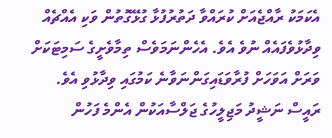އެކަމަކު ރާއްޖެއަށް ކުރައްވާ ދަތުރުފުޅާ ގުޅޭގޮތުން ވަކި އެއްޗެއް ވިދާޅުވެފައެއް ނުވެ އެވެ. އެހެންނަމަވެސް ތިމާވެށީގެ ސަމިޓަކަށް ވަރަށް އަވަހަށް ފުރާވަޑައިގަންނަވާނެ ކަމުގައި ވިދާޅުވި އެވެ.
ރައީސް ނަޝީދު މަޖިލީހުގެ ޖަލްސާއަކުން އެންމެ ފަހުން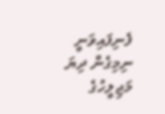ފެނިފައިވަނީ ނިމިގެން ދިޔަ މަޖިލީހުގެ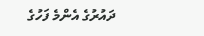ދައުރުގެ އެންމެ ފަހުގެ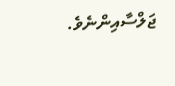ޖަލްސާއިންނެވެ.